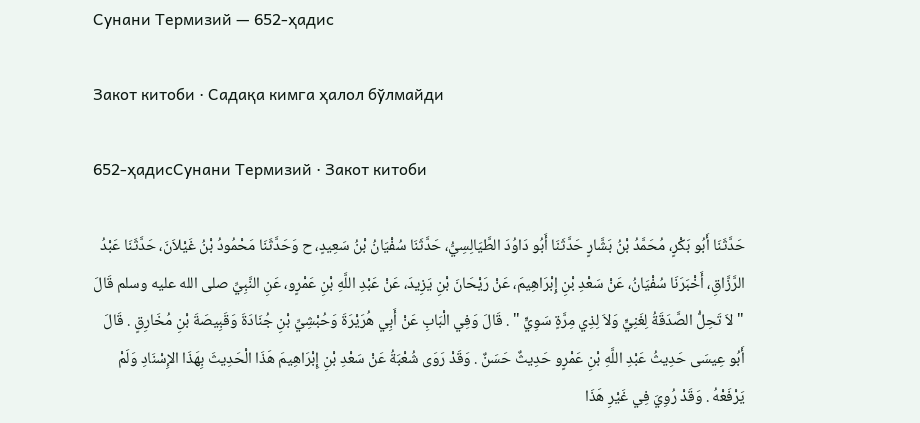Сунани Термизий — 652-ҳадис

Закот китоби · Садақа кимга ҳалол бўлмайди

652-ҳадисСунани Термизий · Закот китоби

حَدَّثَنَا أَبُو بَكْرٍ، مُحَمَّدُ بْنُ بَشَّارٍ حَدَّثَنَا أَبُو دَاوُدَ الطَّيَالِسِيُّ، حَدَّثَنَا سُفْيَانُ بْنُ سَعِيدٍ، ح وَحَدَّثَنَا مَحْمُودُ بْنُ غَيْلاَنَ، حَدَّثَنَا عَبْدُ الرَّزَّاقِ، أَخْبَرَنَا سُفْيَانُ، عَنْ سَعْدِ بْنِ إِبْرَاهِيمَ، عَنْ رَيْحَانَ بْنِ يَزِيدَ، عَنْ عَبْدِ اللَّهِ بْنِ عَمْرٍو، عَنِ النَّبِيِّ صلى الله عليه وسلم قَالَ " لاَ تَحِلُّ الصَّدَقَةُ لِغَنِيٍّ وَلاَ لِذِي مِرَّةٍ سَوِيٍّ " . قَالَ وَفِي الْبَابِ عَنْ أَبِي هُرَيْرَةَ وَحُبْشِيِّ بْنِ جُنَادَةَ وَقَبِيصَةَ بْنِ مُخَارِقٍ . قَالَ أَبُو عِيسَى حَدِيثُ عَبْدِ اللَّهِ بْنِ عَمْرٍو حَدِيثٌ حَسَنٌ . وَقَدْ رَوَى شُعْبَةُ عَنْ سَعْدِ بْنِ إِبْرَاهِيمَ هَذَا الْحَدِيثَ بِهَذَا الإِسْنَادِ وَلَمْ يَرْفَعْهُ . وَقَدْ رُوِيَ فِي غَيْرِ هَذَا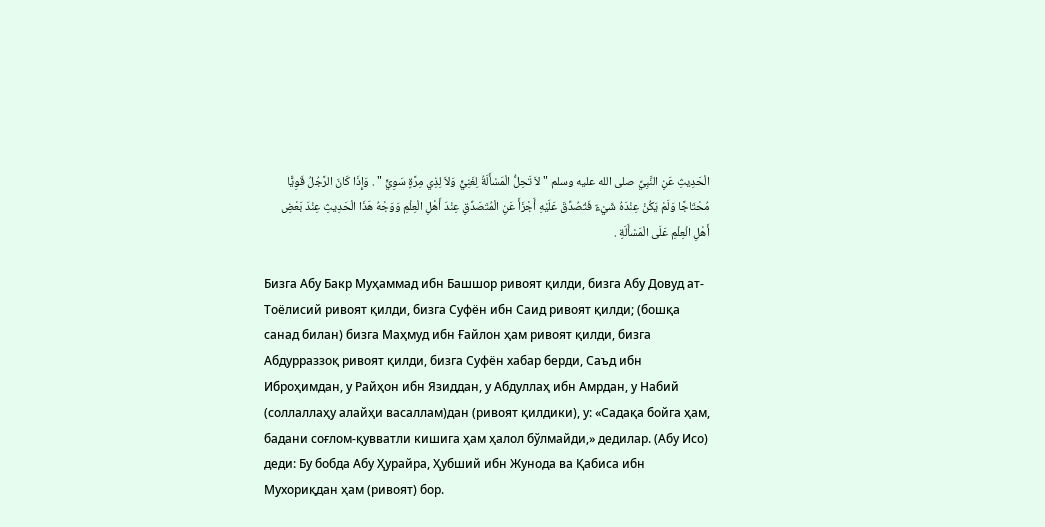الْحَدِيثِ عَنِ النَّبِيِّ صلى الله عليه وسلم " لاَ تَحِلُّ الْمَسْأَلَةُ لِغَنِيٍّ وَلاَ لِذِي مِرَّةٍ سَوِيٍّ " . وَإِذَا كَانَ الرَّجُلُ قَوِيًّا مُحْتَاجًا وَلَمْ يَكُنْ عِنْدَهُ شَيْءٌ فَتُصُدِّقَ عَلَيْهِ أَجْزَأَ عَنِ الْمُتَصَدِّقِ عِنْدَ أَهْلِ الْعِلْمِ وَوَجْهُ هَذَا الْحَدِيثِ عِنْدَ بَعْضِ أَهْلِ الْعِلْمِ عَلَى الْمَسْأَلَةِ .

Бизга Абу Бакр Муҳаммад ибн Башшор ривоят қилди, бизга Абу Довуд ат-Тоёлисий ривоят қилди, бизга Суфён ибн Саид ривоят қилди; (бошқа санад билан) бизга Маҳмуд ибн Ғайлон ҳам ривоят қилди, бизга Абдурраззоқ ривоят қилди, бизга Суфён хабар берди, Саъд ибн Иброҳимдан, у Райҳон ибн Язиддан, у Абдуллаҳ ибн Амрдан, у Набий (соллаллаҳу алайҳи васаллам)дан (ривоят қилдики), у: «Садақа бойга ҳам, бадани соғлом-қувватли кишига ҳам ҳалол бўлмайди,» дедилар. (Абу Исо) деди: Бу бобда Абу Ҳурайра, Ҳубший ибн Жунода ва Қабиса ибн Мухориқдан ҳам (ривоят) бор.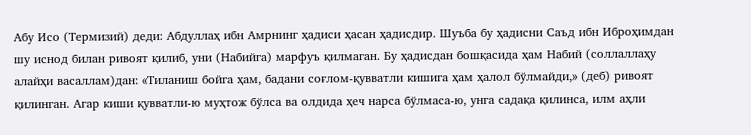Абу Исо (Термизий) деди: Абдуллаҳ ибн Амрнинг ҳадиси ҳасан ҳадисдир. Шуъба бу ҳадисни Саъд ибн Иброҳимдан шу иснод билан ривоят қилиб, уни (Набийга) марфуъ қилмаган. Бу ҳадисдан бошқасида ҳам Набий (соллаллаҳу алайҳи васаллам)дан: «Тиланиш бойга ҳам, бадани соғлом-қувватли кишига ҳам ҳалол бўлмайди,» (деб) ривоят қилинган. Агар киши қувватли-ю муҳтож бўлса ва олдида ҳеч нарса бўлмаса-ю, унга садақа қилинса, илм аҳли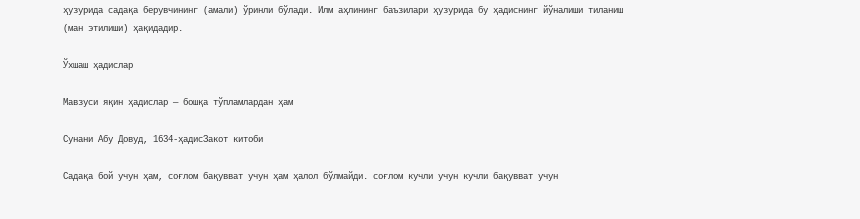ҳузурида садақа берувчининг (амали) ўринли бўлади. Илм аҳлининг баъзилари ҳузурида бу ҳадиснинг йўналиши тиланиш (ман этилиши) ҳақидадир.

Ўхшаш ҳадислар

Мавзуси яқин ҳадислар — бошқа тўпламлардан ҳам

Сунани Абу Довуд, 1634-ҳадисЗакот китоби

Садақа бой учун ҳам, соғлом бақувват учун ҳам ҳалол бўлмайди. соғлом кучли учун кучли бақувват учун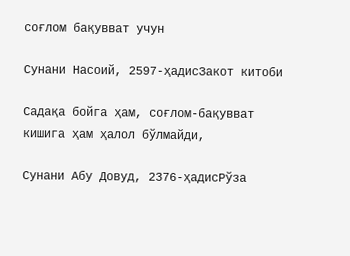соғлом бақувват учун

Сунани Насоий, 2597-ҳадисЗакот китоби

Садақа бойга ҳам, соғлом-бақувват кишига ҳам ҳалол бўлмайди,

Сунани Абу Довуд, 2376-ҳадисРўза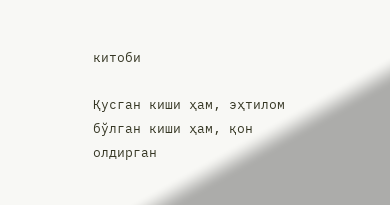китоби

Қусган киши ҳам, эҳтилом бўлган киши ҳам, қон олдирган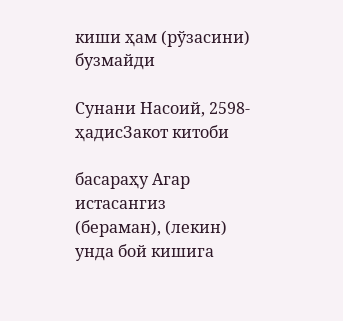киши ҳам (рўзасини) бузмайди

Сунани Насоий, 2598-ҳадисЗакот китоби

басараҳу Агар истасангиз (бераман), (лекин) унда бой кишига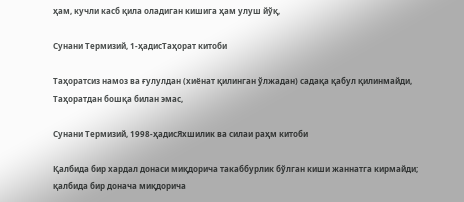ҳам, кучли касб қила оладиган кишига ҳам улуш йўқ,

Сунани Термизий, 1-ҳадисТаҳорат китоби

Таҳоратсиз намоз ва ғулулдан (хиёнат қилинган ўлжадан) садақа қабул қилинмайди, Таҳоратдан бошқа билан эмас,

Сунани Термизий, 1998-ҳадисЯхшилик ва силаи раҳм китоби

Қалбида бир хардал донаси миқдорича такаббурлик бўлган киши жаннатга кирмайди; қалбида бир донача миқдорича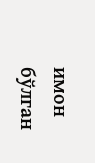имон бўлган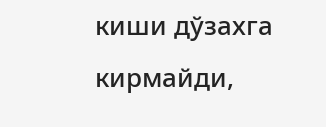киши дўзахга кирмайди,